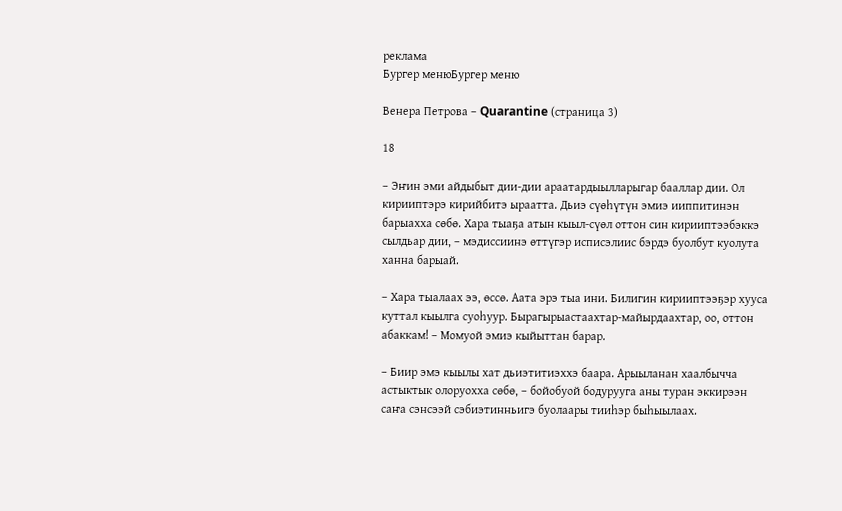реклама
Бургер менюБургер меню

Венера Петрова – Quarantine (страница 3)

18

– Эҥин эми айдыбыт дии-дии араатардыылларыгар бааллар дии. Ол кирииптэрэ кирийбитэ ыраатта. Дьиэ сүөһүтүн эмиэ ииппитинэн барыахха сөбө. Хара тыаҕа атын кыыл-сүөл оттон син кирииптээбэккэ сылдьар дии, – мэдиссиинэ өттүгэр исписэлиис бэрдэ буолбут куолута ханна барыай.

– Хара тыалаах ээ, өссө. Аата эрэ тыа ини. Билигин кирииптээҕэр хууса куттал кыылга суоһуур. Бырагырыастаахтар-майырдаахтар, оо, оттон абаккам! – Момуой эмиэ кыйыттан барар.

– Биир эмэ кыылы хат дьиэтитиэххэ баара. Арыыланан хаалбычча астыктык олоруохха сөбө, – бойобуой бодурууга аны туран эккирээн саҥа сэнсээй сэбиэтинньигэ буолаары тииһэр быһыылаах.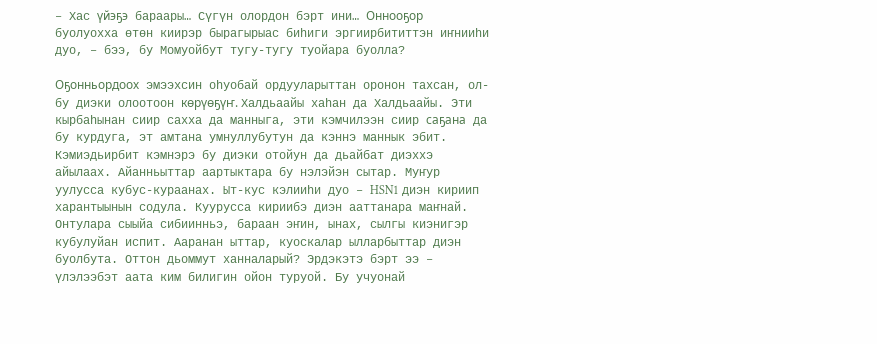– Хас үйэҕэ бараары… Сүгүн олордон бэрт ини… Оннооҕор буолуохха өтөн киирэр бырагырыас биһиги эргиирбититтэн иҥнииһи дуо, – бээ, бу Момуойбут тугу-тугу туойара буолла?

Оҕонньордоох эмээхсин оһуобай ордууларыттан оронон тахсан, ол-бу диэки олоотоон көрүөҕүҥ. Халдьаайы хаһан да Халдьаайы. Эти кырбаһынан сиир сахха да манныга, эти кэмчилээн сиир саҕана да бу курдуга, эт амтана умнуллубутун да кэннэ маннык эбит. Кэмиэдьирбит кэмнэрэ бу диэки отойун да дьайбат диэххэ айылаах. Айанньыттар аартыктара бу нэлэйэн сытар. Муҥур уулусса кубус-кураанах. Ыт-кус кэлииһи дуо – HSN1 диэн кириип харантыынын содула. Куурусса кириибэ диэн ааттанара маҥнай. Онтулара сыыйа сибиинньэ, бараан эҥин, ынах, сылгы киэнигэр кубулуйан испит. Ааранан ыттар, куоскалар ылларбыттар диэн буолбута. Оттон дьоммут ханналарый? Эрдэкэтэ бэрт ээ – үлэлээбэт аата ким билигин ойон туруой. Бу учуонай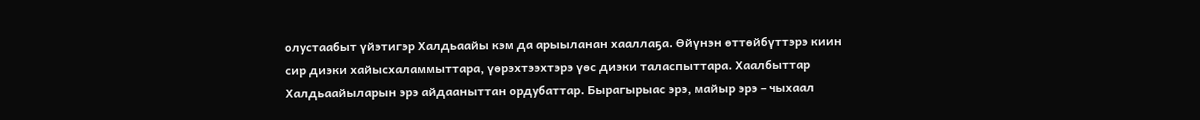олустаабыт үйэтигэр Халдьаайы кэм да арыыланан хааллаҕа. Өйүнэн өттөйбүттэрэ киин сир диэки хайысхаламмыттара, үөрэхтээхтэрэ үөс диэки таласпыттара. Хаалбыттар Халдьаайыларын эрэ айдааныттан ордубаттар. Бырагырыас эрэ, майыр эрэ – чыхаал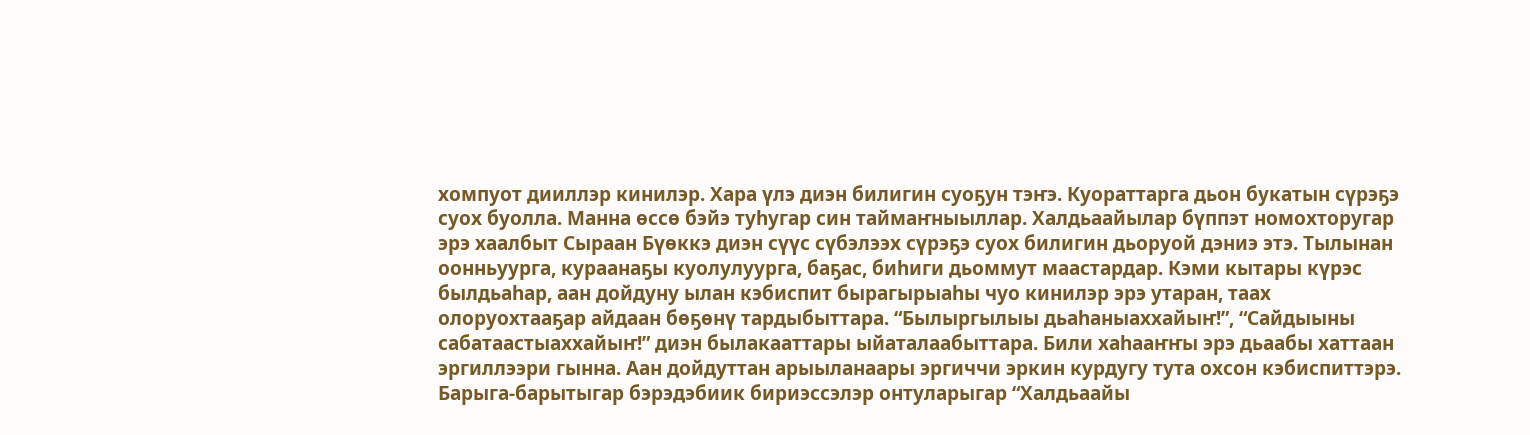хомпуот дииллэр кинилэр. Хара үлэ диэн билигин суоҕун тэҥэ. Куораттарга дьон букатын сүрэҕэ суох буолла. Манна өссө бэйэ туһугар син таймаҥныыллар. Халдьаайылар бүппэт номохторугар эрэ хаалбыт Сыраан Бүөккэ диэн сүүс сүбэлээх сүрэҕэ суох билигин дьоруой дэниэ этэ. Тылынан оонньуурга, кураанаҕы куолулуурга, баҕас, биһиги дьоммут маастардар. Кэми кытары күрэс былдьаһар, аан дойдуну ылан кэбиспит бырагырыаһы чуо кинилэр эрэ утаран, таах олоруохтааҕар айдаан бөҕөнү тардыбыттара. “Былыргылыы дьаһаныаххайыҥ!”, “Сайдыыны сабатаастыаххайыҥ!” диэн былакааттары ыйаталаабыттара. Били хаһааҥҥы эрэ дьаабы хаттаан эргиллээри гынна. Аан дойдуттан арыыланаары эргиччи эркин курдугу тута охсон кэбиспиттэрэ. Барыга-барытыгар бэрэдэбиик бириэссэлэр онтуларыгар “Халдьаайы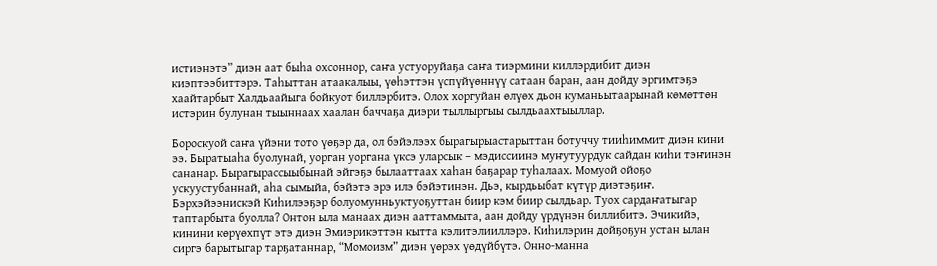истиэнэтэ” диэн аат быһа охсоннор, саҥа устуоруйаҕа саҥа тиэрмини киллэрдибит диэн киэптээбиттэрэ. Таһыттан атаакалыы, үөһэттэн үспүйүөннүү сатаан баран, аан дойду эргимтэҕэ хаайтарбыт Халдьаайыга бойкуот биллэрбитэ. Олох хоргуйан өлүөх дьон куманьытаарынай көмөттөн истэрин булунан тыыннаах хаалан баччаҕа диэри тыллыргыы сылдьаахтыыллар.

Бороскуой саҥа үйэни тото үөҕэр да, ол бэйэлээх бырагырыастарыттан ботуччу тииһиммит диэн кини ээ. Быратыаһа буолунай, уорган уоргана үксэ уларсык – мэдиссиинэ муҥутуурдук сайдан киһи тэҥинэн сананар. Бырагырассыыбынай эйгэҕэ былааттаах хаһан баҕарар туһалаах. Момуой ойоҕо ускуустубаннай, аһа сымыйа, бэйэтэ эрэ илэ бэйэтинэн. Дьэ, кырдьыбат күтүр диэтэҕиҥ. Бэрхэйээнискэй Киһилээҕэр болуомунньуктуоҕуттан биир кэм биир сылдьар. Туох сардаҥатыгар таптарбыта буолла? Онтон ыла манаах диэн ааттаммыта, аан дойду үрдүнэн биллибитэ. Эчикийэ, кинини көрүөхпүт этэ диэн Эмиэрикэттэн кытта кэлитэлииллэрэ. Киһилэрин дойҕоҕун устан ылан сиргэ барытыгар тарҕатаннар, “Момоизм” диэн үөрэх үөдүйбүтэ. Онно-манна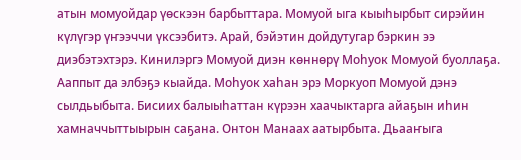атын момуойдар үөскээн барбыттара. Момуой ыга кыыһырбыт сирэйин күлүгэр үҥээччи үксээбитэ. Арай, бэйэтин дойдутугар бэркин ээ диэбэтэхтэрэ. Кинилэргэ Момуой диэн көннөрү Моһуок Момуой буоллаҕа. Ааппыт да элбэҕэ кыайда. Моһуок хаһан эрэ Моркуоп Момуой дэнэ сылдьыбыта. Бисиих балыыһаттан күрээн хаачыктарга айаҕын иһин хамначчыттыырын саҕана. Онтон Манаах аатырбыта. Дьааҥыга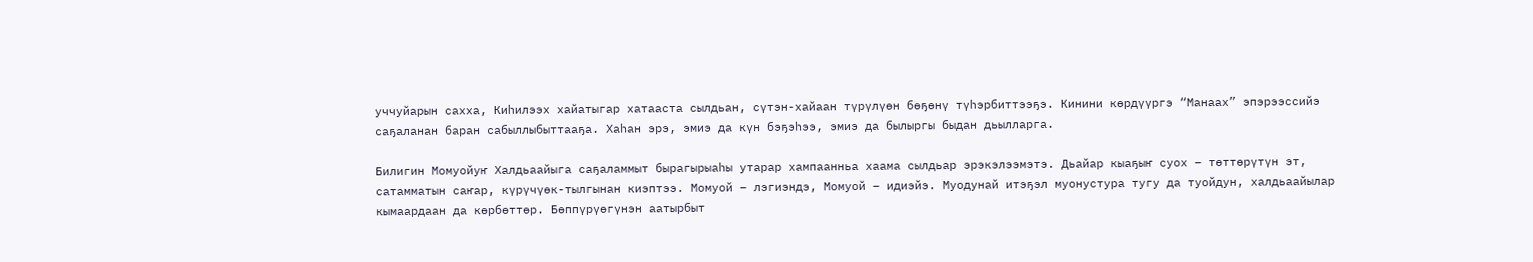уччуйарын сахха, Киһилээх хайатыгар хатааста сылдьан, сүтэн-хайаан түрүлүөн бөҕөнү түһэрбиттээҕэ. Кинини көрдүүргэ “Манаах” эпэрээссийэ саҕаланан баран сабыллыбыттааҕа. Хаһан эрэ, эмиэ да күн бэҕэһээ, эмиэ да былыргы быдан дьылларга.

Билигин Момуойуҥ Халдьаайыга саҕаламмыт бырагырыаһы утарар хампаанньа хаама сылдьар эрэкэлээмэтэ. Дьайар кыаҕыҥ суох – төттөрүтүн эт, сатамматын саҥар, күрүчүөк-тылгынан киэптээ. Момуой – лэгиэндэ, Момуой – идиэйэ. Муодунай итэҕэл муонустура тугу да туойдун, халдьаайылар кымаардаан да көрбөттөр. Бөппүрүөгүнэн аатырбыт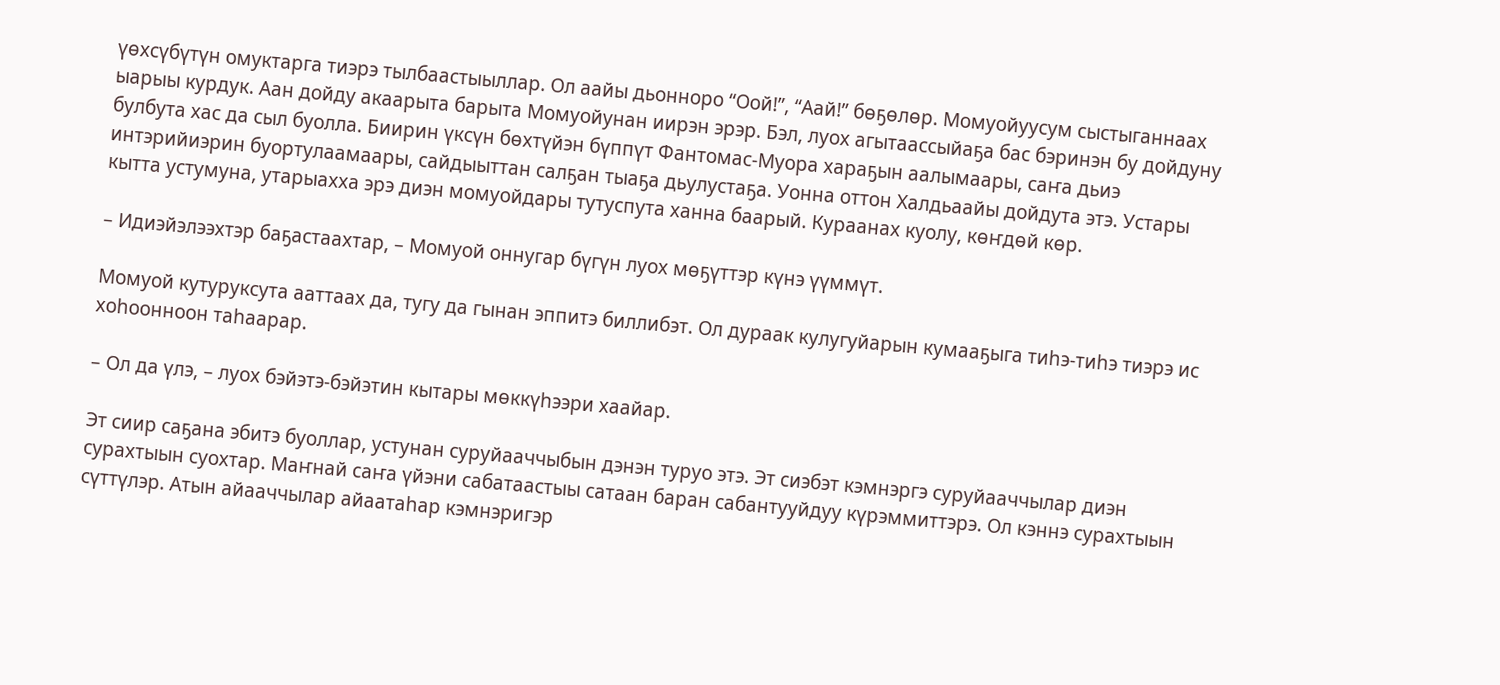үөхсүбүтүн омуктарга тиэрэ тылбаастыыллар. Ол аайы дьонноро “Оой!”, “Аай!” бөҕөлөр. Момуойуусум сыстыганнаах ыарыы курдук. Аан дойду акаарыта барыта Момуойунан иирэн эрэр. Бэл, луох агытаассыйаҕа бас бэринэн бу дойдуну булбута хас да сыл буолла. Биирин үксүн бөхтүйэн бүппүт Фантомас-Муора хараҕын аалымаары, саҥа дьиэ интэрийиэрин буортулаамаары, сайдыыттан салҕан тыаҕа дьулустаҕа. Уонна оттон Халдьаайы дойдута этэ. Устары кытта устумуна, утарыахха эрэ диэн момуойдары тутуспута ханна баарый. Кураанах куолу, көҥдөй көр.

– Идиэйэлээхтэр баҕастаахтар, – Момуой оннугар бүгүн луох мөҕүттэр күнэ үүммүт.

Момуой кутуруксута ааттаах да, тугу да гынан эппитэ биллибэт. Ол дураак кулугуйарын кумааҕыга тиһэ-тиһэ тиэрэ ис хоһоонноон таһаарар.

– Ол да үлэ, – луох бэйэтэ-бэйэтин кытары мөккүһээри хаайар.

Эт сиир саҕана эбитэ буоллар, устунан суруйааччыбын дэнэн туруо этэ. Эт сиэбэт кэмнэргэ суруйааччылар диэн сурахтыын суохтар. Маҥнай саҥа үйэни сабатаастыы сатаан баран сабантууйдуу күрэммиттэрэ. Ол кэннэ сурахтыын сүттүлэр. Атын айааччылар айаатаһар кэмнэригэр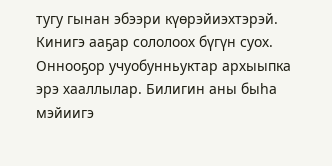тугу гынан эбээри күөрэйиэхтэрэй. Кинигэ ааҕар сололоох бүгүн суох. Оннооҕор учуобунньуктар архыыпка эрэ хааллылар. Билигин аны быһа мэйиигэ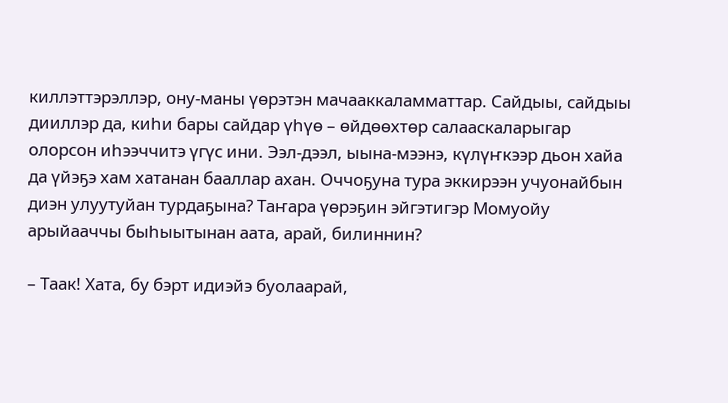киллэттэрэллэр, ону-маны үөрэтэн мачааккаламматтар. Сайдыы, сайдыы дииллэр да, киһи бары сайдар үһүө – өйдөөхтөр салааскаларыгар олорсон иһээччитэ үгүс ини. Ээл-дээл, ыына-мээнэ, күлүҥкээр дьон хайа да үйэҕэ хам хатанан бааллар ахан. Оччоҕуна тура эккирээн учуонайбын диэн улуутуйан турдаҕына? Таҥара үөрэҕин эйгэтигэр Момуойу арыйааччы быһыытынан аата, арай, билиннин?

– Таак! Хата, бу бэрт идиэйэ буолаарай,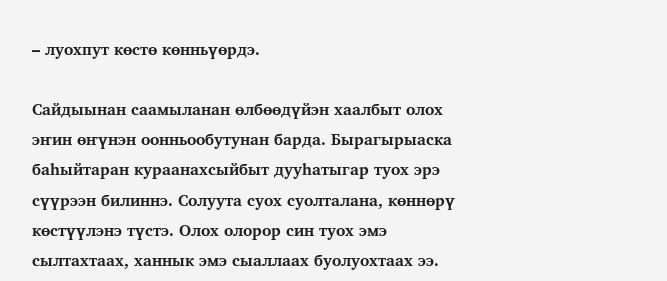– луохпут көстө көнньүөрдэ.

Сайдыынан саамыланан өлбөөдүйэн хаалбыт олох эҥин өҥүнэн оонньообутунан барда. Бырагырыаска баһыйтаран кураанахсыйбыт дууһатыгар туох эрэ сүүрээн билиннэ. Солуута суох суолталана, көннөрү көстүүлэнэ түстэ. Олох олорор син туох эмэ сылтахтаах, ханнык эмэ сыаллаах буолуохтаах ээ.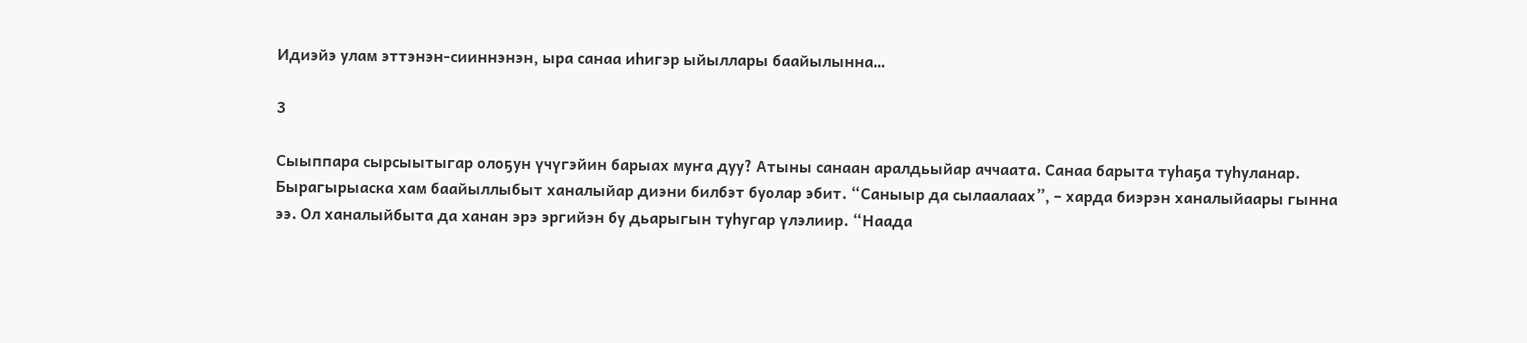Идиэйэ улам эттэнэн-сииннэнэн, ыра санаа иһигэр ыйыллары баайылынна…

3

Сыыппара сырсыытыгар олоҕун үчүгэйин барыах муҥа дуу? Атыны санаан аралдьыйар аччаата. Санаа барыта туһаҕа туһуланар. Бырагырыаска хам баайыллыбыт ханалыйар диэни билбэт буолар эбит. “Саныыр да сылаалаах”, – харда биэрэн ханалыйаары гынна ээ. Ол ханалыйбыта да ханан эрэ эргийэн бу дьарыгын туһугар үлэлиир. “Наада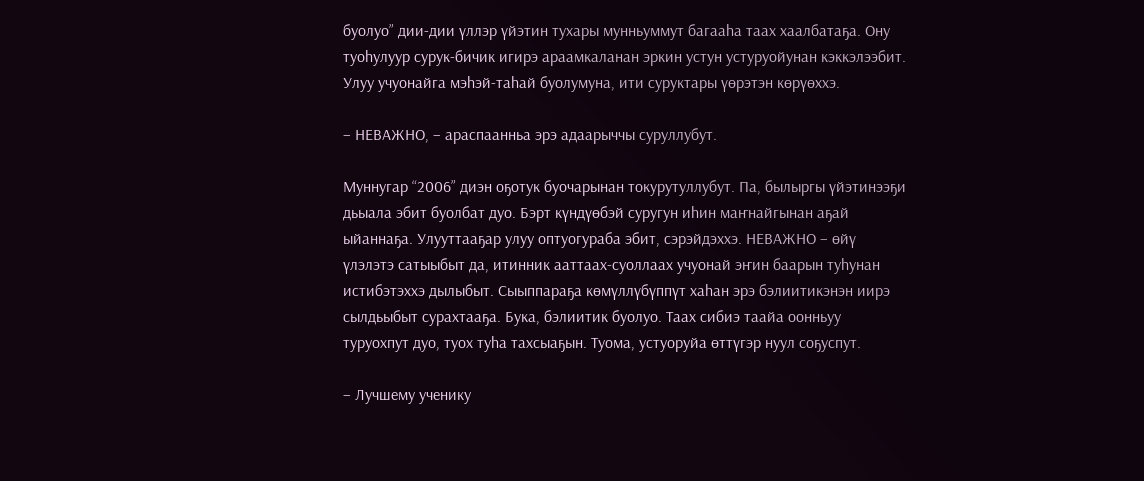буолуо” дии-дии үллэр үйэтин тухары мунньуммут багааһа таах хаалбатаҕа. Ону туоһулуур сурук-бичик игирэ араамкаланан эркин устун устуруойунан кэккэлээбит. Улуу учуонайга мэһэй-таһай буолумуна, ити суруктары үөрэтэн көрүөххэ.

– НЕВАЖНО, – араспаанньа эрэ адаарыччы суруллубут.

Муннугар “2006” диэн оҕотук буочарынан токурутуллубут. Па, былыргы үйэтинээҕи дьыала эбит буолбат дуо. Бэрт күндүөбэй суругун иһин маҥнайгынан аҕай ыйаннаҕа. Улууттааҕар улуу оптуогураба эбит, сэрэйдэххэ. НЕВАЖНО – өйү үлэлэтэ сатыыбыт да, итинник ааттаах-суоллаах учуонай эҥин баарын туһунан истибэтэххэ дылыбыт. Сыыппараҕа көмүллүбүппүт хаһан эрэ бэлиитикэнэн иирэ сылдьыбыт сурахтааҕа. Бука, бэлиитик буолуо. Таах сибиэ таайа оонньуу туруохпут дуо, туох туһа тахсыаҕын. Туома, устуоруйа өттүгэр нуул соҕуспут.

– Лучшему ученику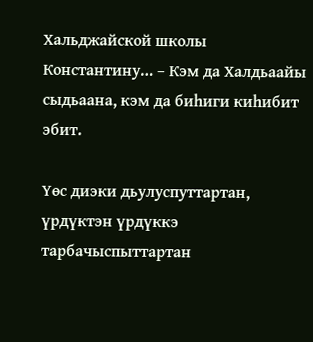Хальджайской школы Константину… – Кэм да Халдьаайы сыдьаана, кэм да биһиги киһибит эбит.

Үөс диэки дьулуспуттартан, үрдүктэн үрдүккэ тарбачыспыттартан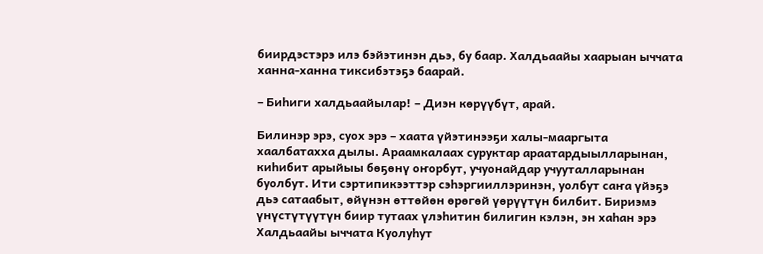биирдэстэрэ илэ бэйэтинэн дьэ, бу баар. Халдьаайы хаарыан ыччата ханна-ханна тиксибэтэҕэ баарай.

– Биһиги халдьаайылар! – Диэн көрүүбүт, арай.

Билинэр эрэ, суох эрэ – хаата үйэтинээҕи халы-мааргыта хаалбатахха дылы. Араамкалаах суруктар араатардыылларынан, киһибит арыйыы бөҕөнү оҥорбут, учуонайдар учууталларынан буолбут. Ити сэртипикээттэр сэһэргииллэринэн, уолбут саҥа үйэҕэ дьэ сатаабыт, өйүнэн өттөйөн өрөгөй үөрүүтүн билбит. Бириэмэ үнүстүтүүтүн биир тутаах үлэһитин билигин кэлэн, эн хаһан эрэ Халдьаайы ыччата Куолуһут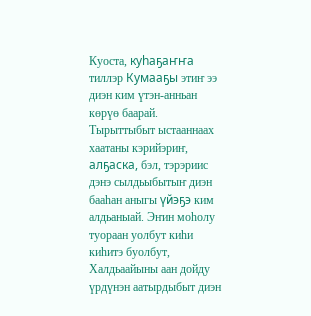Куоста, куһаҕаҥҥа тиллэр Кумааҕы этиҥ ээ диэн ким үтэн-анньан көрүө баарай. Тырыттыбыт ыстааннаах хаатаны кэрийэриҥ, алҕаска, бэл, тэрэриис дэнэ сылдьыбытыҥ диэн бааһан аныгы үйэҕэ ким алдьаныай. Эҥин моһолу туораан уолбут киһи киһитэ буолбут, Халдьаайыны аан дойду үрдүнэн аатырдыбыт диэн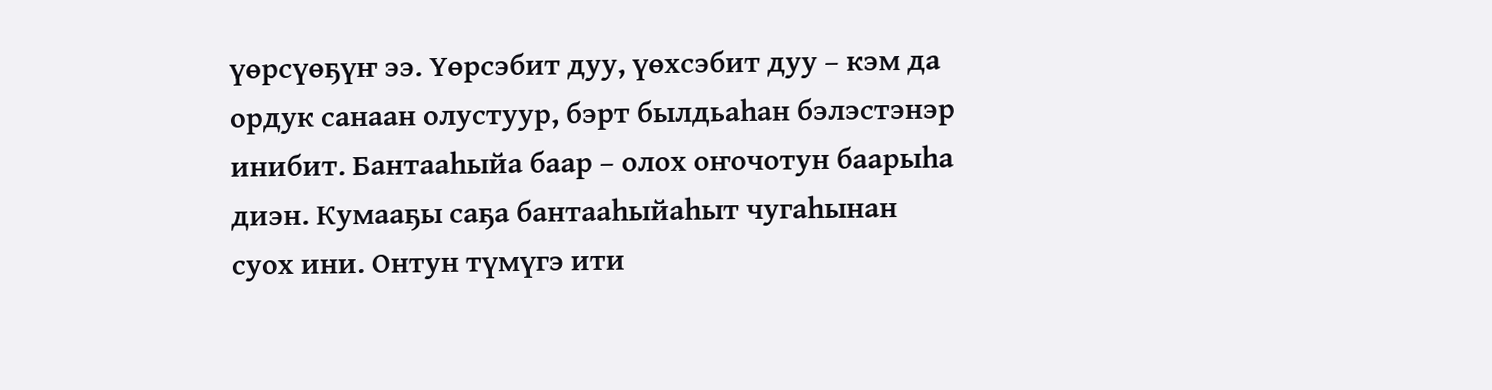үөрсүөҕүҥ ээ. Үөрсэбит дуу, үөхсэбит дуу – кэм да ордук санаан олустуур, бэрт былдьаһан бэлэстэнэр инибит. Бантааһыйа баар – олох оҥочотун баарыһа диэн. Кумааҕы саҕа бантааһыйаһыт чугаһынан суох ини. Онтун түмүгэ ити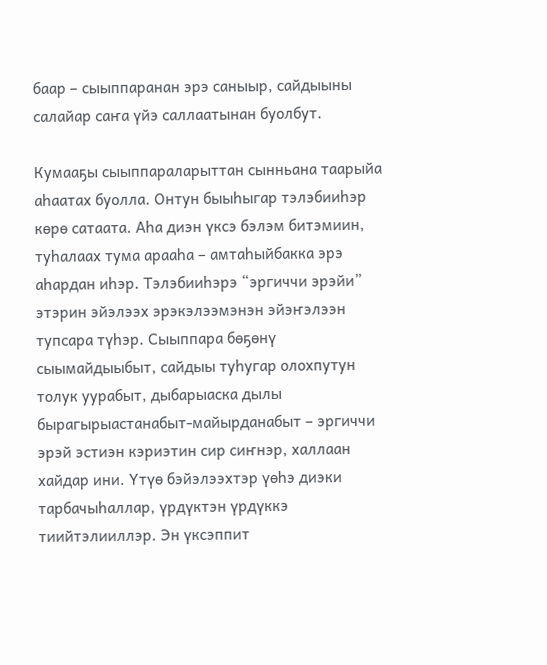баар – сыыппаранан эрэ саныыр, сайдыыны салайар саҥа үйэ саллаатынан буолбут.

Кумааҕы сыыппараларыттан сынньана таарыйа аһаатах буолла. Онтун быыһыгар тэлэбииһэр көрө сатаата. Аһа диэн үксэ бэлэм битэмиин, туһалаах тума арааһа – амтаһыйбакка эрэ аһардан иһэр. Тэлэбииһэрэ “эргиччи эрэйи” этэрин эйэлээх эрэкэлээмэнэн эйэҥэлээн тупсара түһэр. Сыыппара бөҕөнү сыымайдыыбыт, сайдыы туһугар олохпутун толук уурабыт, дыбарыаска дылы бырагырыастанабыт-майырданабыт – эргиччи эрэй эстиэн кэриэтин сир сиҥнэр, халлаан хайдар ини. Үтүө бэйэлээхтэр үөһэ диэки тарбачыһаллар, үрдүктэн үрдүккэ тиийтэлииллэр. Эн үксэппит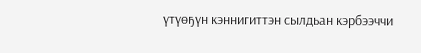үтүөҕүн кэннигиттэн сылдьан кэрбээччи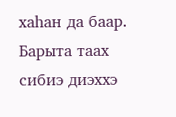хаһан да баар. Барыта таах сибиэ диэххэ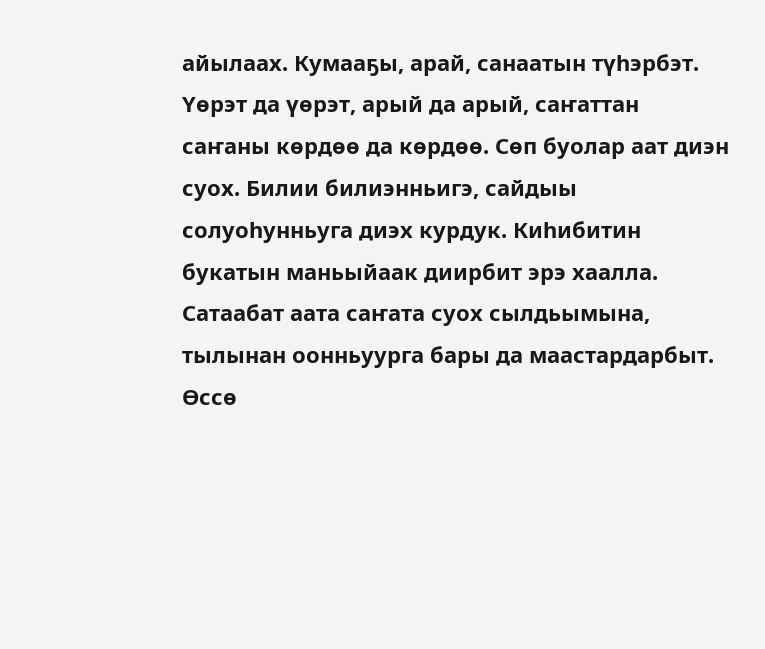айылаах. Кумааҕы, арай, санаатын түһэрбэт. Үөрэт да үөрэт, арый да арый, саҥаттан саҥаны көрдөө да көрдөө. Сөп буолар аат диэн суох. Билии билиэнньигэ, сайдыы солуоһунньуга диэх курдук. Киһибитин букатын маньыйаак диирбит эрэ хаалла. Сатаабат аата саҥата суох сылдьымына, тылынан оонньуурга бары да маастардарбыт. Өссө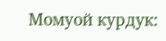Момуой курдук: